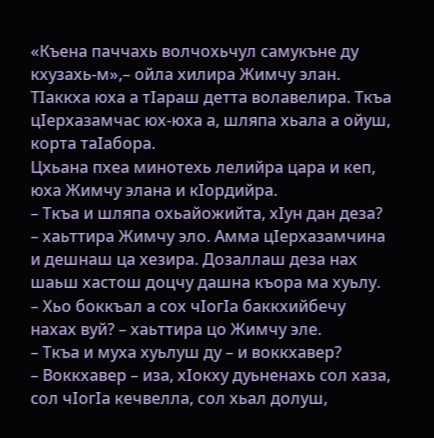«Къена паччахь волчохьчул самукъне ду кхузахь-м»,– ойла хилира Жимчу элан. Тӏаккха юха а тӏараш детта волавелира. Ткъа цӏерхазамчас юх-юха а, шляпа хьала а ойуш, корта таӏабора.
Цхьана пхеа минотехь лелийра цара и кеп, юха Жимчу элана и кӏордийра.
– Ткъа и шляпа охьайожийта, хӏун дан деза? – хаьттира Жимчу эло. Амма цӏерхазамчина и дешнаш ца хезира. Дозаллаш деза нах шаьш хастош доцчу дашна къора ма хуьлу.
– Хьо боккъал а сох чӏогӏа баккхийбечу нахах вуй? – хаьттира цо Жимчу эле.
– Ткъа и муха хуьлуш ду – и воккхавер?
– Воккхавер – иза, хӏокху дуьненахь сол хаза, сол чӏогӏа кечвелла, сол хьал долуш,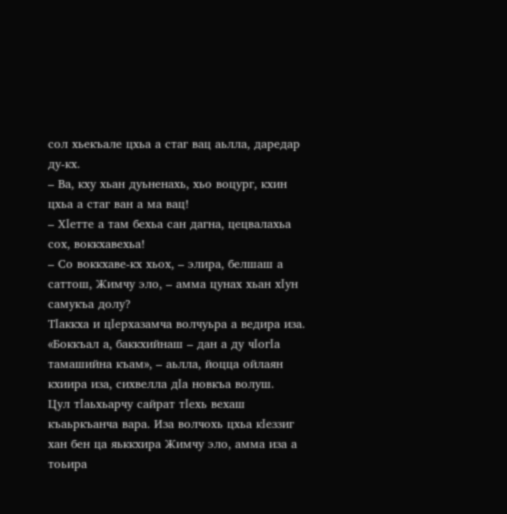сол хьекъале цхьа а стаг вац аьлла, даредар ду-кх.
– Ва, кху хьан дуьненахь, хьо воцург, кхин цхьа а стаг ван а ма вац!
– Хӏетте а там бехьа сан дагна, цецвалахьа сох, воккхавехьа!
– Со воккхаве-кх хьох, – элира, белшаш а саттош, Жимчу эло, – амма цунах хьан хӏун самукъа долу?
Тӏаккха и цӏерхазамча волчуьра а ведира иза.
«Боккъал а, баккхийнаш – дан а ду чӏогӏа тамашийна къам», – аьлла, йоцца ойлаян кхиира иза, сихвелла дӏа новкъа волуш.
Цул тӏаьхьарчу сайрат тӏехь вехаш къаьркъанча вара. Иза волчохь цхьа кӏеззиг хан бен ца яьккхира Жимчу эло, амма иза а тоьира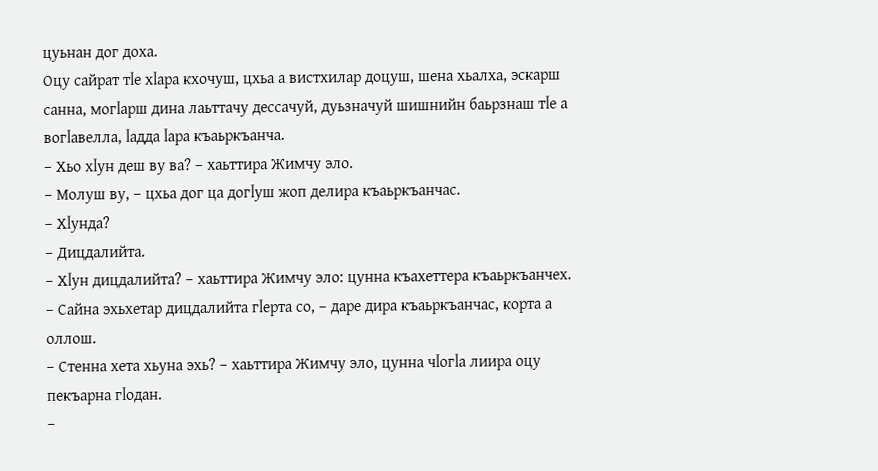цуьнан дог доха.
Оцу сайрат тӏе хӏара кхочуш, цхьа а вистхилар доцуш, шена хьалха, эскарш санна, могӏарш дина лаьттачу дессачуй, дуьзначуй шишнийн баьрзнаш тӏе а вогӏавелла, ӏадда ӏара къаьркъанча.
– Хьо хӏун деш ву ва? – хаьттира Жимчу эло.
– Молуш ву, – цхьа дог ца догӏуш жоп делира къаьркъанчас.
– Хӏунда?
– Дицдалийта.
– Хӏун дицдалийта? – хаьттира Жимчу эло: цунна къахеттера къаьркъанчех.
– Сайна эхьхетар дицдалийта гӏерта со, – даре дира къаьркъанчас, корта а оллош.
– Стенна хета хьуна эхь? – хаьттира Жимчу эло, цунна чӏогӏа лиира оцу пекъарна гӏодан.
–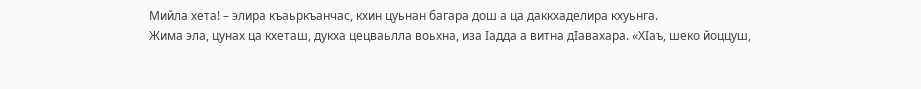Мийла хета! – элира къаьркъанчас, кхин цуьнан багара дош а ца даккхаделира кхуьнга.
Жима эла, цунах ца кхеташ, дукха цецваьлла воьхна, иза ӏадда а витна дӏавахара. «Хӏаъ, шеко йоццуш,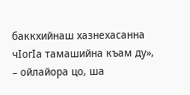баккхийнаш хазнехасанна чӏогӏа тамашийна къам ду», – ойлайора цо, ша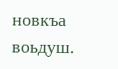новкъа воьдуш.